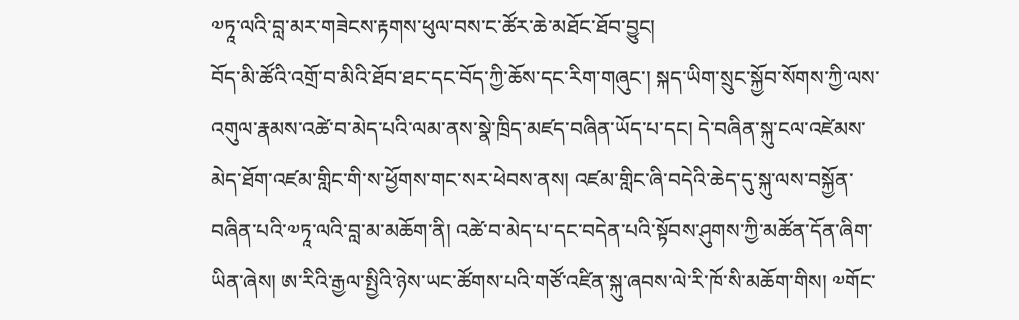༧ཏཱ་ལའི་བླ་མར་གཟེངས་རྟགས་ཕུལ་བས་ང་ཚོར་ཆེ་མཐོང་ཐོབ་བྱུང།
བོད་མི་ཚོའི་འགྲོ་བ་མིའི་ཐོབ་ཐང་དང་བོད་ཀྱི་ཆོས་དང་རིག་གཞུང་། སྐད་ཡིག་སྲུང་སྐྱོབ་སོགས་ཀྱི་ལས་འགུལ་རྣམས་འཚེ་བ་མེད་པའི་ལམ་ནས་སྣེ་ཁྲིད་མཛད་བཞིན་ཡོད་པ་དང། དེ་བཞིན་སྐུ་ངལ་འཛེམས་མེད་ཐོག་འཛམ་གླིང་གི་ས་ཕྱོགས་གང་སར་ཕེབས་ནས། འཛམ་གླིང་ཞི་བདེའི་ཆེད་དུ་སྐུ་ལས་བསྐྱོན་བཞིན་པའི་༧ཏཱ་ལའི་བླ་མ་མཆོག་ནི། འཚེ་བ་མེད་པ་དང་བདེན་པའི་སྟོབས་ཤུགས་ཀྱི་མཚོན་དོན་ཞིག་ཡིན་ཞེས། ཨ་རིའི་རྒྱལ་སྤྱིའི་ཉེས་ཡང་ཚོགས་པའི་གཙོ་འཛིན་སྐུ་ཞབས་ལེ་རི་ཁོ་སི་མཆོག་གིས། ༧གོང་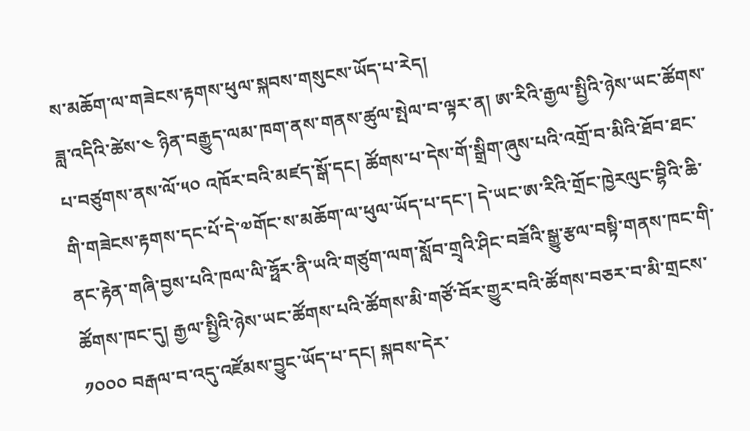ས་མཆོག་ལ་གཟེངས་རྟགས་ཕུལ་སྐབས་གསུངས་ཡོད་པ་རེད།
ཟླ་འདིའི་ཚེས་༤ ཉིན་བརྒྱུད་ལམ་ཁག་ནས་གནས་ཚུལ་སྤེལ་བ་ལྟར་ན། ཨ་རིའི་རྒྱལ་སྤྱིའི་ཉེས་ཡང་ཚོགས་པ་བཙུགས་ནས་ལོ་༥༠ འཁོར་བའི་མཛད་སྒོ་དང། ཚོགས་པ་དེས་གོ་སྒྲིག་ཞུས་པའི་འགྲོ་བ་མིའི་ཐོབ་ཐང་གི་གཟེངས་རྟགས་དང་པོ་དེ་༧གོང་ས་མཆོག་ལ་ཕུལ་ཡོད་པ་དང་། དེ་ཡང་ཨ་རིའི་གྲོང་ཁྱེརལུང་བྷིའི་ཆི་ནང་རྟེན་གཞི་བྱས་པའི་ཁལ་ལི་ཧྥོར་ནི་ཡའི་གཙུག་ལག་སློབ་གྲྭའི་ཤིང་བཟོའི་སྒྱུ་རྩལ་བསྟི་གནས་ཁང་གི་ཚོགས་ཁང་དུ། རྒྱལ་སྤྱིའི་ཉེས་ཡང་ཚོགས་པའི་ཚོགས་མི་གཙོ་བོར་གྱུར་བའི་ཚོགས་བཅར་བ་མི་གྲངས་༡༠༠༠ བརྒལ་བ་འདུ་འཛོམས་བྱུང་ཡོད་པ་དང། སྐབས་དེར་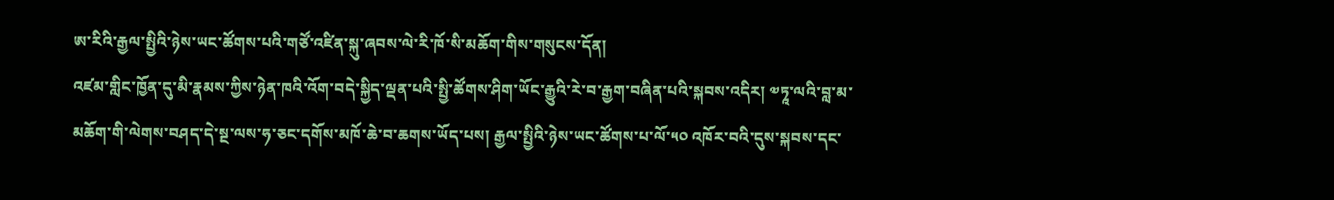ཨ་རིའི་རྒྱལ་སྤྱིའི་ཉེས་ཡང་ཚོགས་པའི་གཙོ་འཛིན་སྐུ་ཞབས་ལེ་རི་ཁོ་སི་མཆོག་གིས་གསུངས་དོན།
འཛམ་གླིང་ཁྱོན་དུ་མི་རྣམས་ཀྱིས་ཉེན་ཁའི་འོག་བདེ་སྐྱིད་ལྡན་པའི་སྤྱི་ཚོགས་ཤིག་ཡོང་རྒྱུའི་རེ་བ་རྒྱག་བཞིན་པའི་སྐབས་འདིར། ༧ཏཱ་ལའི་བླ་མ་མཆོག་གི་ལེགས་བཤད་དེ་སྔ་ལས་ཧ་ཅང་དགོས་མཁོ་ཆེ་བ་ཆགས་ཡོད་པས། རྒྱལ་སྤྱིའི་ཉེས་ཡང་ཚོགས་པ་ལོ་༥༠ འཁོར་བའི་དུས་སྐབས་དང་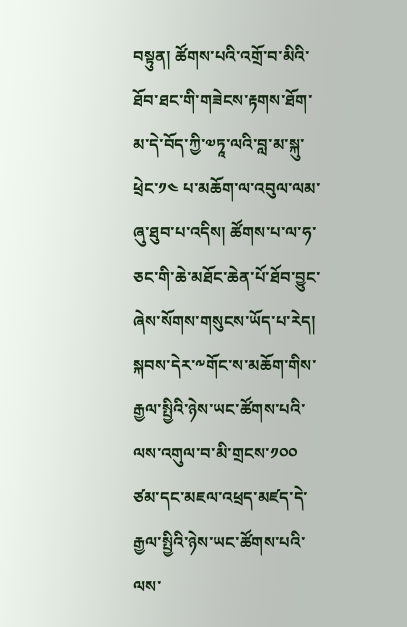བསྟུན། ཚོགས་པའི་འགྲོ་བ་མིའི་ཐོབ་ཐང་གི་གཟེངས་རྟགས་ཐོག་མ་དེ་བོད་ཀྱི་༧ཏཱ་ལའི་བླ་མ་སྐུ་ཕྲེང་༡༤ པ་མཆོག་ལ་འབུལ་ལམ་ཞུ་ཐུབ་པ་འདིས། ཚོགས་པ་ལ་ཧ་ཅང་གི་ཆེ་མཐོང་ཆེན་པོ་ཐོབ་བྱུང་ཞེས་སོགས་གསུངས་ཡོད་པ་རེད། སྐབས་དེར་༸གོང་ས་མཆོག་གིས་རྒྱལ་སྤྱིའི་ཉེས་ཡང་ཚོགས་པའི་ལས་འགུལ་བ་མི་གྲངས་༡༠༠ ཙམ་དང་མཇལ་འཕྲད་མཛད་དེ་རྒྱལ་སྤྱིའི་ཉེས་ཡང་ཚོགས་པའི་ལས་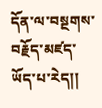དོན་ལ་བསྔགས་བརྗོད་མཛད་ཡོད་པ་རེད།།